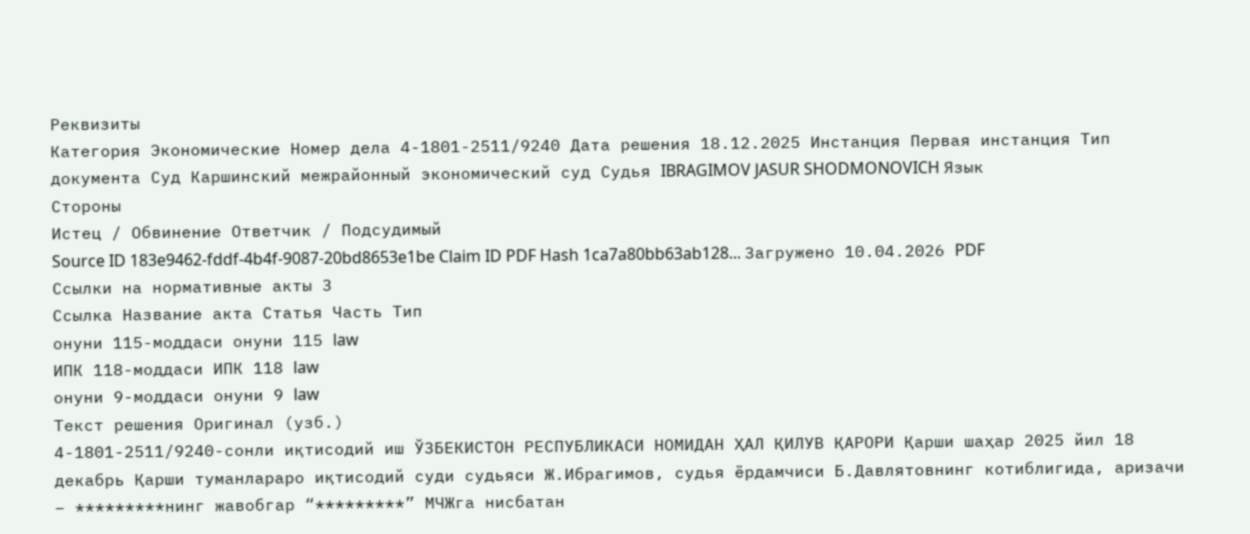Реквизиты
Категория Экономические Номер дела 4-1801-2511/9240 Дата решения 18.12.2025 Инстанция Первая инстанция Тип документа Суд Каршинский межрайонный экономический суд Судья IBRAGIMOV JASUR SHODMONOVICH Язык
Стороны
Истец / Обвинение Ответчик / Подсудимый
Source ID 183e9462-fddf-4b4f-9087-20bd8653e1be Claim ID PDF Hash 1ca7a80bb63ab128... Загружено 10.04.2026 PDF
Ссылки на нормативные акты 3
Ссылка Название акта Статья Часть Тип
онуни 115-моддаси онуни 115 law
ИПК 118-моддаси ИПК 118 law
онуни 9-моддаси онуни 9 law
Текст решения Оригинал (узб.)
4-1801-2511/9240-сонли иқтисодий иш ЎЗБЕКИСТОН РЕСПУБЛИКАСИ НОМИДАН ҲАЛ ҚИЛУВ ҚАРОРИ Қарши шаҳар 2025 йил 18 декабрь Қарши туманлараро иқтисодий суди судьяси Ж.Ибрагимов, судья ёрдамчиси Б.Давлятовнинг котиблигида, аризачи – *********нинг жавобгар “*********” МЧЖга нисбатан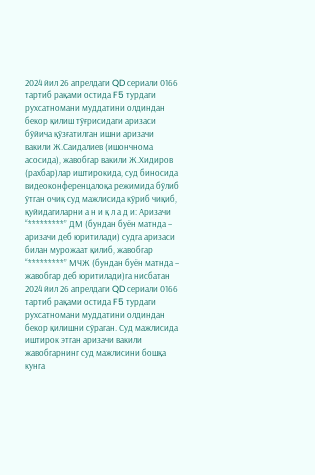2024 йил 26 апрелдаги QD сериали 0166 тартиб рақами остида F5 турдаги рухсатномани муддатини олдиндан бекор қилиш тўғрисидаги аризаси бўйича қўзғатилган ишни аризачи вакили Ж.Саидалиев (ишончнома асосида), жавобгар вакили Ж.Хидиров (рахбар)лар иштирокида, суд биносида видеоконференцалоқа режимида бўлиб ўтган очиқ суд мажлисида кўриб чиқиб, қуйидагиларни а н и қ л а д и: Аризачи “*********” ДМ (бундан буён матнда – аризачи деб юритилади) судга аризаси билан мурожаат қилиб, жавобгар “*********” МЧЖ (бундан буён матнда – жавобгар деб юритилади)га нисбатан 2024 йил 26 апрелдаги QD сериали 0166 тартиб рақами остида F5 турдаги рухсатномани муддатини олдиндан бекор қилишни сўраган. Суд мажлисида иштирок этган аризачи вакили жавобгарнинг суд мажлисини бошқа кунга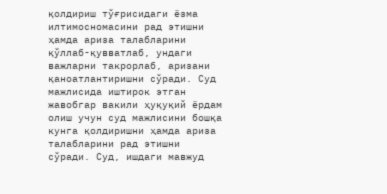қолдириш тўғрисидаги ёзма илтимосномасини рад этишни ҳамда ариза талабларини қўллаб-қувватлаб, ундаги важларни такрорлаб, аризани қаноатлантиришни сўради. Суд мажлисида иштирок этган жавобгар вакили ҳуқуқий ёрдам олиш учун суд мажлисини бошқа кунга қолдиришни ҳамда ариза талабларини рад этишни сўради. Суд, ишдаги мавжуд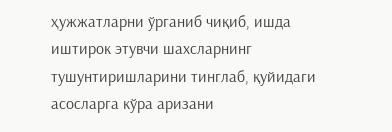ҳужжатларни ўрганиб чиқиб, ишда иштирок этувчи шахсларнинг тушунтиришларини тинглаб, қуйидаги асосларга кўра аризани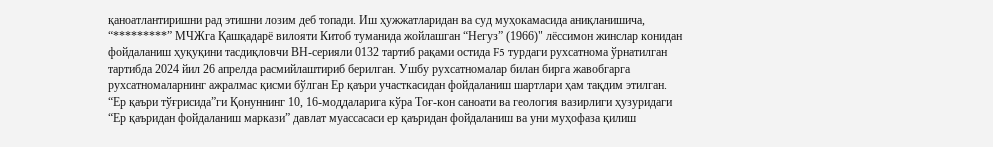қаноатлантиришни рад этишни лозим деб топади. Иш ҳужжатларидан ва суд муҳокамасида аниқланишича, “*********” МЧЖга Қашқадарё вилояти Китоб туманида жойлашган “Негуз” (1966)" лёссимон жинслар конидан фойдаланиш ҳуқуқини тасдиқловчи ВН-серияли 0132 тартиб рақами остида F5 турдаги рухсатнома ўрнатилган тартибда 2024 йил 26 апрелда расмийлаштириб берилган. Ушбу рухсатномалар билан бирга жавобгарга рухсатномаларнинг ажралмас қисми бўлган Ер қаъри участкасидан фойдаланиш шартлари ҳам тақдим этилган. “Ер қаъри тўғрисида”ги Қонуннинг 10, 16-моддаларига кўра Тоғ-кон саноати ва геология вазирлиги ҳузуридаги “Ер қаъридан фойдаланиш маркази” давлат муассасаси ер қаъридан фойдаланиш ва уни муҳофаза қилиш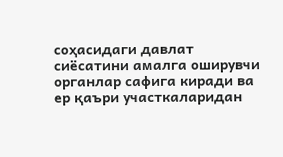соҳасидаги давлат сиёсатини амалга оширувчи органлар сафига киради ва ер қаъри участкаларидан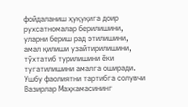фойдаланиш ҳуқуқига доир рухсатномалар берилишини, уларни бериш рад этилишини, амал қилиши узайтирилишини, тўхтатиб турилишини ёки тугатилишини амалга оширади. Ушбу фаолиятни тартибга солувчи Вазирлар Маҳкамасининг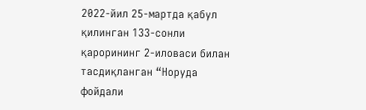2022-йил 25-мартда қабул қилинган 133-сонли қарорининг 2-иловаси билан тасдиқланган “Норуда фойдали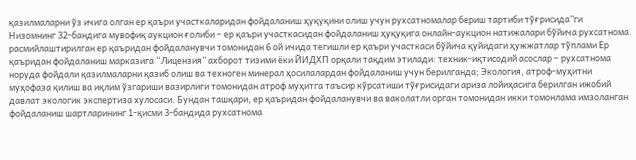қазилмаларни ўз ичига олган ер қаъри участкаларидан фойдаланиш ҳуқуқини олиш учун рухсатномалар бериш тартиби тўғрисида”ги Низомнинг 32-бандига мувофиқ аукцион ғолиби – ер қаъри участкасидан фойдаланиш ҳуқуқига онлайн-аукцион натижалари бўйича рухсатнома расмийлаштирилган ер қаъридан фойдаланувчи томонидан 6 ой ичида тегишли ер қаъри участкаси бўйича қуйидаги ҳужжатлар тўплами Ер қаъридан фойдаланиш марказига “Лицензия” ахборот тизими ёки ЙИДХП орқали тақдим этилади: техник-иқтисодий асослар – рухсатнома норуда фойдали қазилмаларни қазиб олиш ва техноген минерал ҳосилалардан фойдаланиш учун берилганда; Экология, атроф-муҳитни муҳофаза қилиш ва иқлим ўзгариши вазирлиги томонидан атроф муҳитга таъсир кўрсатиши тўғрисидаги ариза лойиҳасига берилган ижобий давлат экологик экспертиза хулосаси. Бундан ташқари, ер қаъридан фойдаланувчи ва ваколатли орган томонидан икки томонлама имзоланган фойдаланиш шартларининг 1-қисми 3-бандида рухсатнома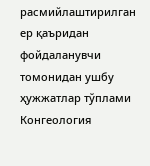расмийлаштирилган ер қаъридан фойдаланувчи томонидан ушбу ҳужжатлар тўплами Конгеология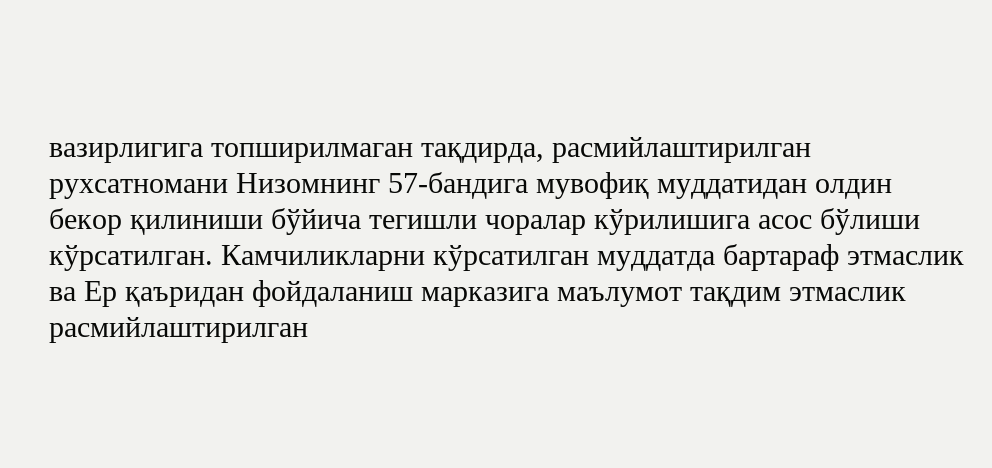вазирлигига топширилмаган тақдирда, расмийлаштирилган рухсатномани Низомнинг 57-бандига мувофиқ муддатидан олдин бекор қилиниши бўйича тегишли чоралар кўрилишига асос бўлиши кўрсатилган. Камчиликларни кўрсатилган муддатда бартараф этмаслик ва Ер қаъридан фойдаланиш марказига маълумот тақдим этмаслик расмийлаштирилган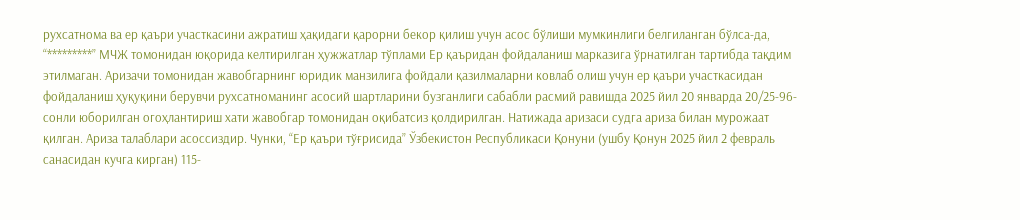рухсатнома ва ер қаъри участкасини ажратиш ҳақидаги қарорни бекор қилиш учун асос бўлиши мумкинлиги белгиланган бўлса-да, “*********” МЧЖ томонидан юқорида келтирилган ҳужжатлар тўплами Ер қаъридан фойдаланиш марказига ўрнатилган тартибда тақдим этилмаган. Аризачи томонидан жавобгарнинг юридик манзилига фойдали қазилмаларни ковлаб олиш учун ер қаъри участкасидан фойдаланиш ҳуқуқини берувчи рухсатноманинг асосий шартларини бузганлиги сабабли расмий равишда 2025 йил 20 январда 20/25-96-сонли юборилган огоҳлантириш хати жавобгар томонидан оқибатсиз қолдирилган. Натижада аризаси судга ариза билан мурожаат қилган. Ариза талаблари асоссиздир. Чунки, “Ер қаъри тўғрисида” Ўзбекистон Республикаси Қонуни (ушбу Қонун 2025 йил 2 февраль санасидан кучга кирган) 115-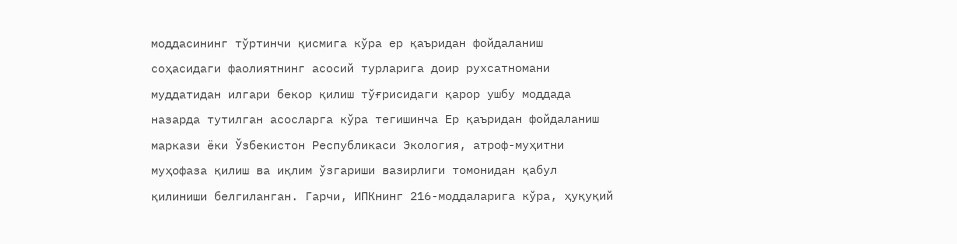моддасининг тўртинчи қисмига кўра ер қаъридан фойдаланиш соҳасидаги фаолиятнинг асосий турларига доир рухсатномани муддатидан илгари бекор қилиш тўғрисидаги қарор ушбу моддада назарда тутилган асосларга кўра тегишинча Ер қаъридан фойдаланиш маркази ёки Ўзбекистон Республикаси Экология, атроф-муҳитни муҳофаза қилиш ва иқлим ўзгариши вазирлиги томонидан қабул қилиниши белгиланган. Гарчи, ИПКнинг 216-моддаларига кўра, ҳуқуқий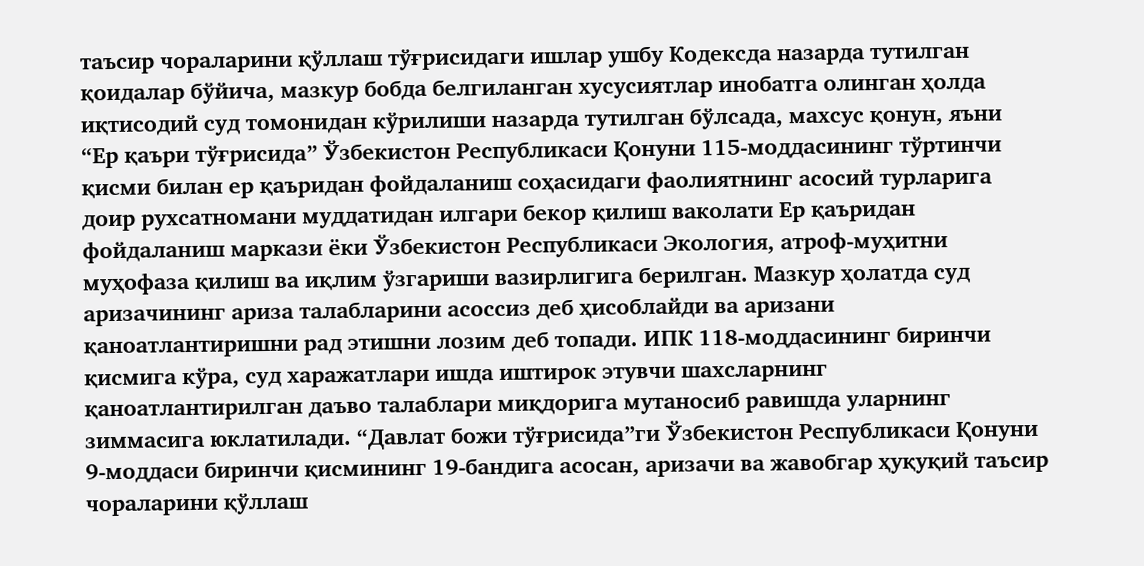таъсир чораларини қўллаш тўғрисидаги ишлар ушбу Кодексда назарда тутилган қоидалар бўйича, мазкур бобда белгиланган хусусиятлар инобатга олинган ҳолда иқтисодий суд томонидан кўрилиши назарда тутилган бўлсада, махсус қонун, яъни “Ер қаъри тўғрисида” Ўзбекистон Республикаси Қонуни 115-моддасининг тўртинчи қисми билан ер қаъридан фойдаланиш соҳасидаги фаолиятнинг асосий турларига доир рухсатномани муддатидан илгари бекор қилиш ваколати Ер қаъридан фойдаланиш маркази ёки Ўзбекистон Республикаси Экология, атроф-муҳитни муҳофаза қилиш ва иқлим ўзгариши вазирлигига берилган. Мазкур ҳолатда суд аризачининг ариза талабларини асоссиз деб ҳисоблайди ва аризани қаноатлантиришни рад этишни лозим деб топади. ИПК 118-моддасининг биринчи қисмига кўра, суд харажатлари ишда иштирок этувчи шахсларнинг қаноатлантирилган даъво талаблари миқдорига мутаносиб равишда уларнинг зиммасига юклатилади. “Давлат божи тўғрисида”ги Ўзбекистон Республикаси Қонуни 9-моддаси биринчи қисмининг 19-бандига асосан, аризачи ва жавобгар ҳуқуқий таъсир чораларини қўллаш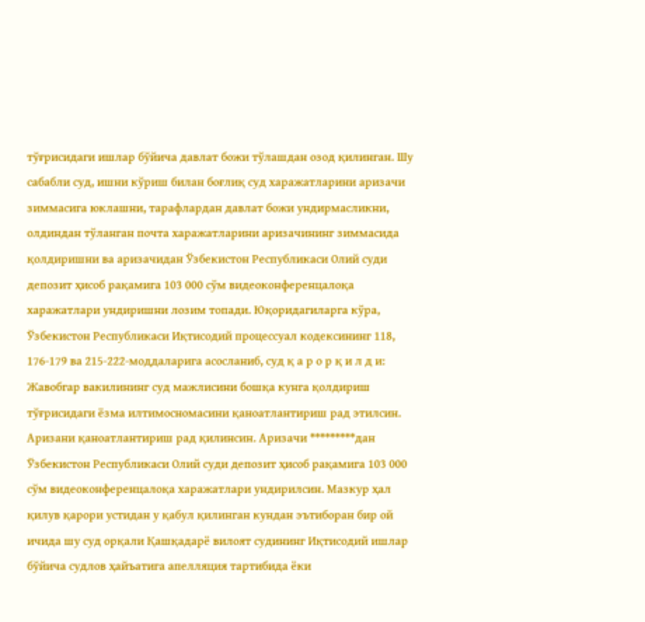тўғрисидаги ишлар бўйича давлат божи тўлашдан озод қилинган. Шу сабабли суд, ишни кўриш билан боғлиқ суд харажатларини аризачи зиммасига юклашни, тарафлардан давлат божи ундирмасликни, олдиндан тўланган почта харажатларини аризачининг зиммасида қолдиришни ва аризачидан Ўзбекистон Республикаси Олий суди депозит ҳисоб рақамига 103 000 сўм видеоконференцалоқа харажатлари ундиришни лозим топади. Юқоридагиларга кўра, Ўзбекистон Республикаси Иқтисодий процессуал кодексининг 118, 176-179 ва 215-222-моддаларига асосланиб, суд қ а р о р қ и л д и: Жавобгар вакилининг суд мажлисини бошқа кунга қолдириш тўғрисидаги ёзма илтимосномасини қаноатлантириш рад этилсин. Аризани қаноатлантириш рад қилинсин. Аризачи *********дан Ўзбекистон Республикаси Олий суди депозит ҳисоб рақамига 103 000 сўм видеоконференцалоқа харажатлари ундирилсин. Мазкур ҳал қилув қарори устидан у қабул қилинган кундан эътиборан бир ой ичида шу суд орқали Қашқадарё вилоят судининг Иқтисодий ишлар бўйича судлов ҳайъатига апелляция тартибида ёки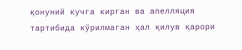қонуний кучга кирган ва апелляция тартибида кўрилмаган ҳал қилув қарори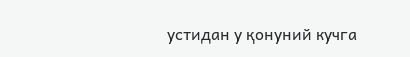устидан у қонуний кучга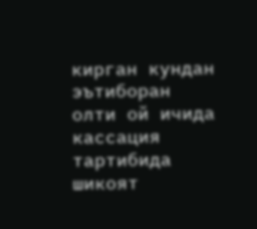кирган кундан эътиборан олти ой ичида кассация тартибида шикоят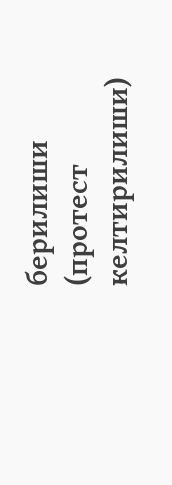берилиши (протест келтирилиши)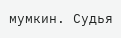мумкин. Судья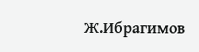Ж.Ибрагимов